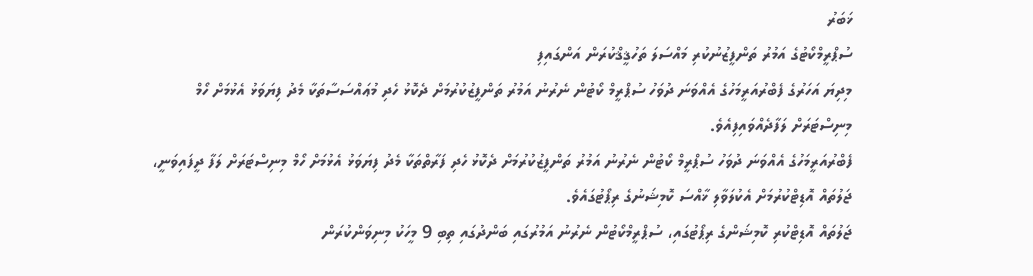ޚަބަރު
ސުޕްރީމްކޯޓުގެ އަމުރު ތަންފީޒުނުކުރި މައްސަލަ ތަހުޤީޤްކުރަން އަންގައިފި
މިދިޔަ އަހަރުގެ ފެބްރުއަރީމަހުގެ އެއްވަނަ ދުވަހު ސުޕްރީމް ކޯޓުން ނެރުނު އަމުރު ތަންފީޒުކުރުމަށް ދެކޮޅު ހެދި މުޢައްސަސާތަކާ މެދު ފިޔަވަޅު އެޅުމަށް ހޯމް މިނިސްޓަރަށް ލަފާދެއްވައިފިއެވެ.
ފެބްރުއަރީމަހުގެ އެއްވަނަ ދުވަހު ސުޕްރީމް ކޯޓުން ނެރުނު އަމުރު ތަންފީޒުކުރުމަށް ދެކޮޅު ހެދި ފަރާތްތަކާ މެދު ފިޔަވަޅު އެޅުމަށް ހޯމް މިނިސްޓަރަށް ލަފާ ދީފައިވަނީ، ޖަލުތައް އޮޑިޓްކުރުމަށް އެކުލަވާލި ޚާއްސަ ކޮމިޝަނުގެ ރިޕޯޓުގައެވެ.
ޖަލުތައް އޮޑިޓްކުރި ކޮމިޝަންގެ ރިޕޯޓުގައި، ސުޕްރީމްކޯޓުން ނެރުނު އަމުރުގައި ބަންދުގައި ތިބި 9 މީހަކު މިނިވަންކުރަން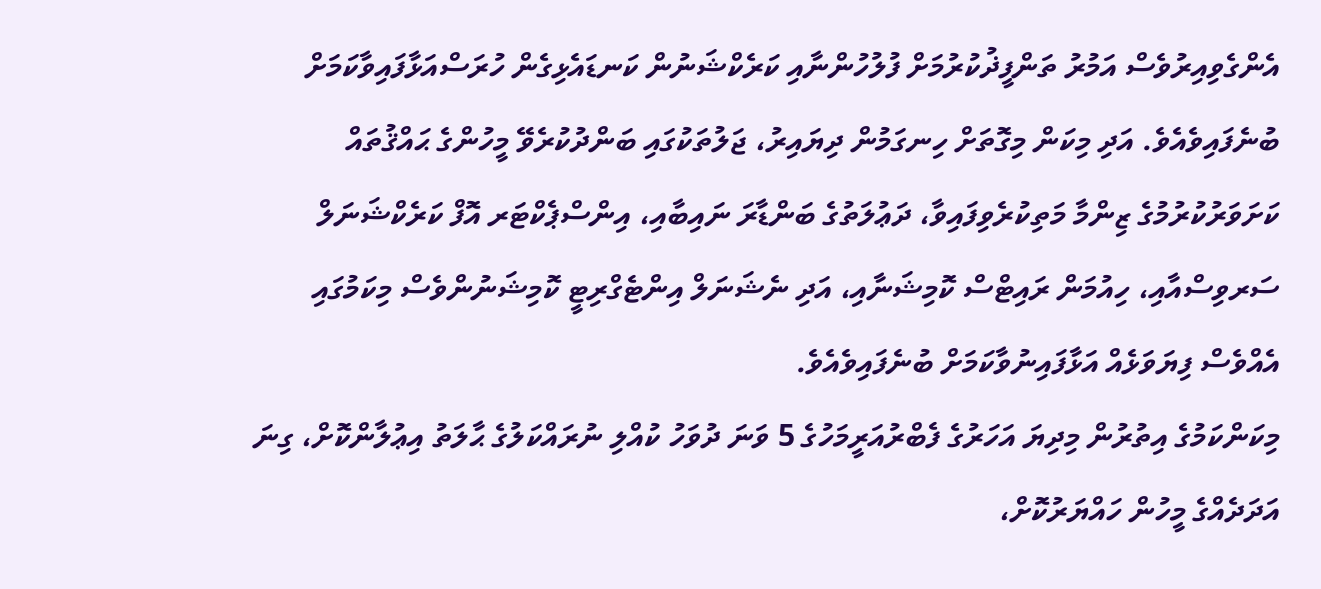އެންގެވިއިރުވެސް އަމުރު ތަންފީޛުކުރުމަށް ފުލުހުންނާއި ކަރެކްޝަނުން ކަނޑައެޅިގެން ހުރަސްއަޅާފައިވާކަމަށް ބުނެފައިވެއެވެ. އަދި މިކަން މިގޮތަށް ހިނގަމުން ދިޔައިރު، ޖަލުތަކުގައި ބަންދުކުރެވޭ މީހުންގެ ޙައްޤުތައް ކަށަވަރުކުރުމުގެ ޒިންމާ މަތިކުރެވިފައިވާ، ދަޢުލަތުގެ ބަންޑާރަ ނައިބާއި، އިންސްޕެކްޓަރ އޮފް ކަރެކްޝަނަލް ސަރވިސްއާއި، ހިއުމަން ރައިޓްސް ކޮމިޝަނާއި، އަދި ނެޝަނަލް އިންޓެގްރިޓީ ކޮމިޝަނުންވެސް މިކަމުގައި އެއްވެސް ފިޔަވަޅެއް އަޅާފައިނުވާކަމަށް ބުނެފައިވެއެވެ.
މިކަންކަމުގެ އިތުރުން މިދިޔަ އަހަރުގެ ފެބްރުއަރީމަހުގެ 5 ވަނަ ދުވަހު ކުއްލި ނުރައްކަލުގެ ޙާލަތު އިޢުލާންކޮށް، ގިނަ އަދަދެއްގެ މީހުން ހައްޔަރުކޮށް،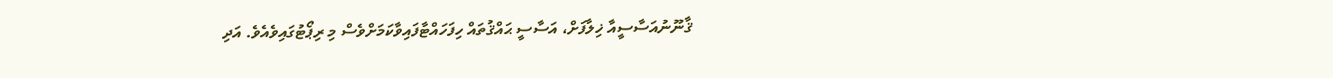ޤާނޫނުއަސާސީއާ ޚިލާފަށް، އަސާސީ ޙައްޤުތައް ހިފަހައްޓާފައިވާކަމަށްވެސް މި ރިޕޯޓުގައިވެއެވެ. އަދި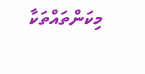މިކަންތައްތަކާ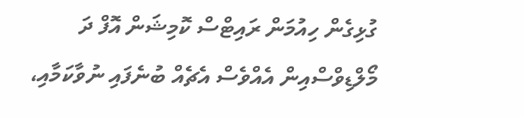ގުޅިގެން ހިއުމަން ރައިޓްސް ކޮމިޝަން އޮފް ދަ މޯލްޑިވްސްއިން އެއްވެސް އެޗެއް ބުނެފައި ނުވާކަމާއި،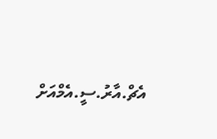އެޗް.އާރު.ސީ.އެމްއަށް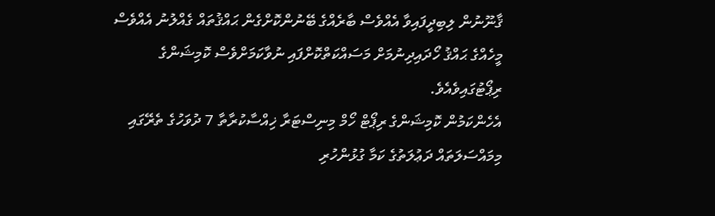ޤާނޫނުން ލިބިދީފައިވާ އެއްވެސް ބާރެއްގެ ބޭނުންކޮށްގެން ޙައްޤުތައް ގެއްލުނު އެއްވެސް މީހެއްގެ ޙައްޤު ހޯދައިދިނުމަށް މަސައްކަތްކޮށްފައި ނުވާކަމަށްވެސް ކޮމިޝަންގެ ރިޕޯޓުގައިވެއެވެ.
އެހެންކަމުން ކޮމިޝަންގެ ރިޕޯޓް ހޯމް މިނިސްޓަރާ ޚިއްސާކުރާތާ 7 ދުވަހުގެ ތެރޭގައި މިމައްސަލަތައް ދަޢުލަތުގެ ކަމާ ގުޅުންހުރި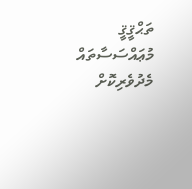ތަޙްޤީޤީ މުޢައްސަސާތައް މެދުވެރިކޮށް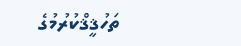ތަހުޤީޤްކުރުމުގެ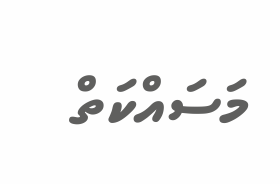މަސައްކަތް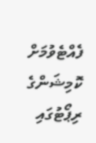ފެއްޓެވުމަށް ކޮމިޝަންގެ ރިޕޯޓުގައި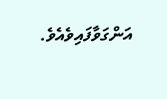އަންގަވާފައިވެއެވެ.